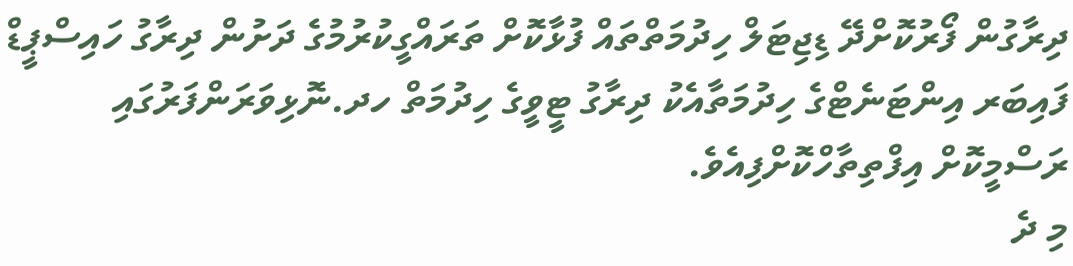ދިރާގުން ފޯރުކޮށްދޭ ޑިޖިޓަލް ހިދުމަތްތައް ފުޅާކޮށް ތަރައްގީކުރުމުގެ ދަށުން ދިރާގު ހައިސްޕީޑް ފައިބަރ އިންޓަނެޓްގެ ހިދުމަތާއެކު ދިރާގު ޓީވީގެ ހިދުމަތް ހދ.ނޮޅިވަރަންފަރުގައި ރަސްމީކޮށް އިފްތިތާހްކޮށްފިއެވެ.
މި ދެ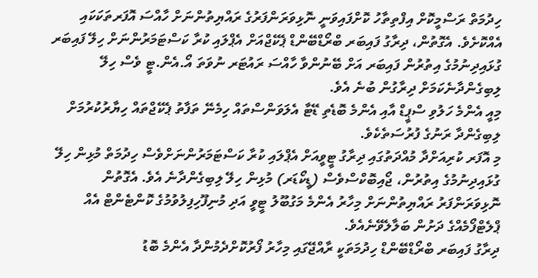ހިދުމަތް ރަސްމީކޮށް އިފްތިތާހު ކޮށްފައިވަނީ ނޮޅިވަރަންފަރުގެ ރައްޔިތުންނަށް ހާއްސަ އޮފަރތަކަކައި އެއްކޮށެވެ. އެގޮތުން، ދިރާގު ފައިބަރ ބްރޯޑްބޭންޑް ޕެކޭޖްއަށް އެޕްލައި ކުރާ ކަސްޓަމަރުންނަށް ހިލޭ ފައިބަރ ގުޅައިދިނުމުގެ އިތުރުން ފައިބަރ އަށް ބޭނުންވާ ހާއްސަ ރައުޓަރ ނުވަތަ އޯ.އެން.ޓީ ވެސް ހިލޭ ލިބިގެންދާނެކަމަށް ދިރާގުން ބުނެ އެވެ.
މިއީ އެންމެ ހަލުވި ސްޕީޑް އާއި އެންމެ ބޮޑެތި ޑޭޓާ އެލަވަންސްތައް ހިމެނޭ ތަފާތު ޕެކޭޖްތައް ހިޔާރުކުރުމަށް ލިބިގެންދާ ރަނުގެ ފުރުސަތެކެވެ.
މި އޮފަރ ކުރިއަށްދާ މުއްދަތުގައި ދިރާގު ޓީވީއަށް އެޕްލައި ކުރާ ކަސްޓަމަރުންނަށްވެސް ހިދުމަތް މުޅިން ހިލޭ ގުޅައިދިނުމުގެ އިތުރުން، ޖޯއިބޮކްސްވެސް (ޑީކޯޑަރ) މުޅިން ހިލޭ ލިބިގެންދާނެ އެވެ. އެގޮތުން ނޮޅިވަރަންފަރު ރައްޔިތުންނަށް މިހާރު އެންމެ މަގުބޫލު ޓީވީ އަދި މުނިފޫހިފިލުވުމުގެ ކޮންޓެންޓް އެއް ޕްލެޓްފޯމެއްގެ ދަށުން ބަލާލެވޭނެއެވެ.
ދިރާގު ފައިބަރ ބްރޯޑްބޭންޑް ހިދުމަތަކީ ރާއްޖޭގައި މިހާރު ފޯރުކޮށްދެމުންދާ އެންމެ ބޮޑު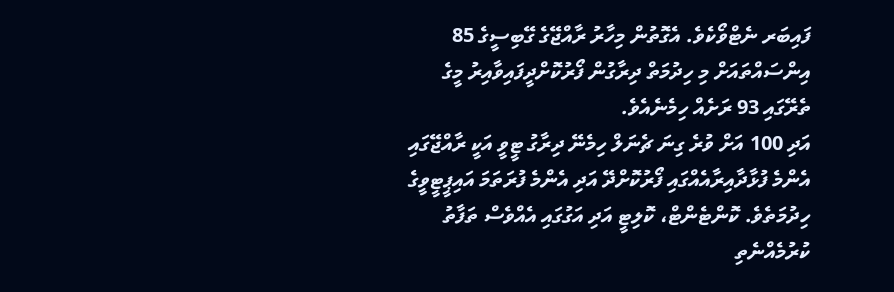ފައިބަރ ނެޓްވޯކެވެ. އެގޮތުން މިހާރު ރާއްޖޭގެ ގޭބިސީގެ 85 އިންސައްތައަށް މި ހިދުމަތް ދިރާގުން ފޯރުކޮށްދީފައިވާއިރު މީގެ ތެރޭގައި 93 ރަށެއް ހިމެނެއެވެ.
އަދި 100 އަށް ވުރެ ގިނަ ޗެނަލް ހިމެނޭ ދިރާގު ޓީވީ އަކީ ރާއްޖޭގައި އެންމެ ފުޅާދާއިރާއެއްގައި ފޯރުކޮށްދޭ އަދި އެންމެ ފުރަތަމަ އައިޕީޓީވީގެ ހިދުމަތެވެ. ކޮންޓެންޓް، ކޮލިޓީ އަދި އަގުގައި އެއްވެސް ތަފާތު ކުރުމެއްނެތި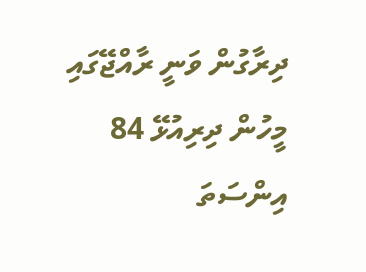ދިރާގުން ވަނީ ރާއްޖޭގައި މީހުން ދިރިއުޅޭ 84 އިންސަތަ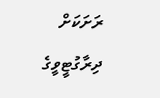ރަށަކަށް ދިރާގުޓީވީގެ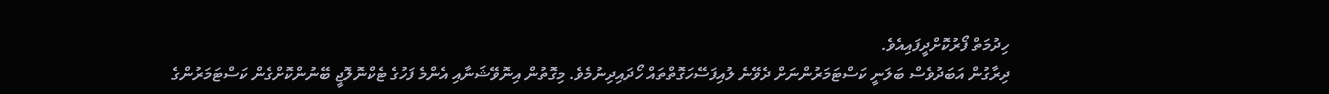ހިދުމަތް ފޯރުކޮށްދީފައިއެވެ.
ދިރާގުން އަބަދުވެސް ބަލަނީ ކަސްޓަމަރުންނަށް ދެވޭނެ ލުއިފަސޭހަގޮތްތައް ހޯދައިދިނުމެވެ. މިގޮތުން އިނޮވޭޝަނާއި އެންމެ ފަހުގެ ޓެކްނޮލޮޖީ ބޭނުންކޮށްގެން ކަސްޓަމަރުންގެ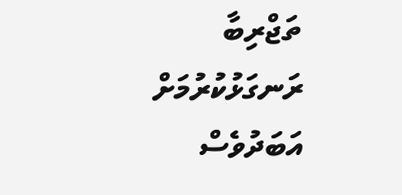ތަޖްރިބާ ރަނގަޅުކުރުމަށް އަބަދުވެސް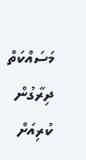މަސައްކަތް ދިރާގުން ކުރިއަށް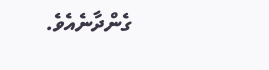ގެންދާނެއެވެ.